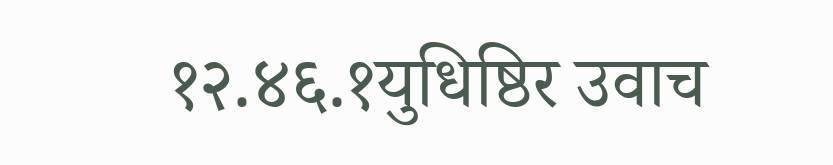१२.४६.१युधिष्ठिर उवाच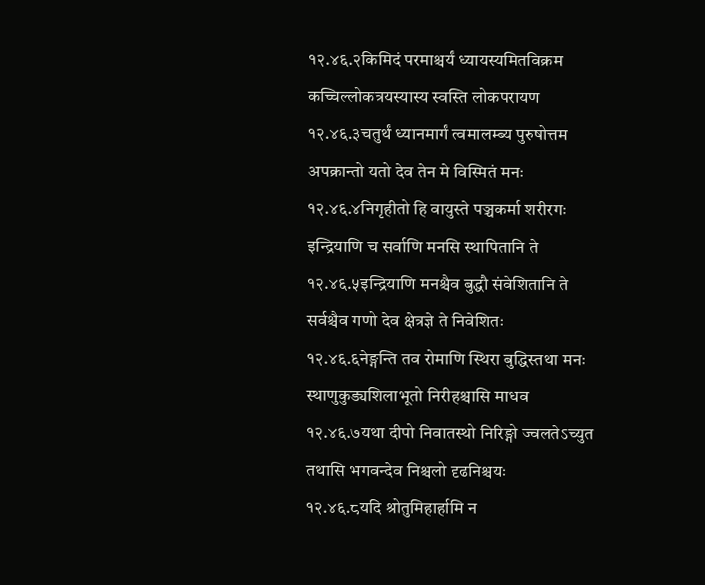१२.४६.२किमिदं परमाश्चर्यं ध्यायस्यमितविक्रम
कच्चिल्लोकत्रयस्यास्य स्वस्ति लोकपरायण
१२.४६.३चतुर्थं ध्यानमार्गं त्वमालम्ब्य पुरुषोत्तम
अपक्रान्तो यतो देव तेन मे विस्मितं मनः
१२.४६.४निगृहीतो हि वायुस्ते पञ्चकर्मा शरीरगः
इन्द्रियाणि च सर्वाणि मनसि स्थापितानि ते
१२.४६.५इन्द्रियाणि मनश्चैव बुद्धौ संवेशितानि ते
सर्वश्चैव गणो देव क्षेत्रज्ञे ते निवेशितः
१२.४६.६नेङ्गन्ति तव रोमाणि स्थिरा बुद्धिस्तथा मनः
स्थाणुकुड्यशिलाभूतो निरीहश्चासि माधव
१२.४६.७यथा दीपो निवातस्थो निरिङ्गो ज्वलतेऽच्युत
तथासि भगवन्देव निश्चलो दृढनिश्चयः
१२.४६.८यदि श्रोतुमिहार्हामि न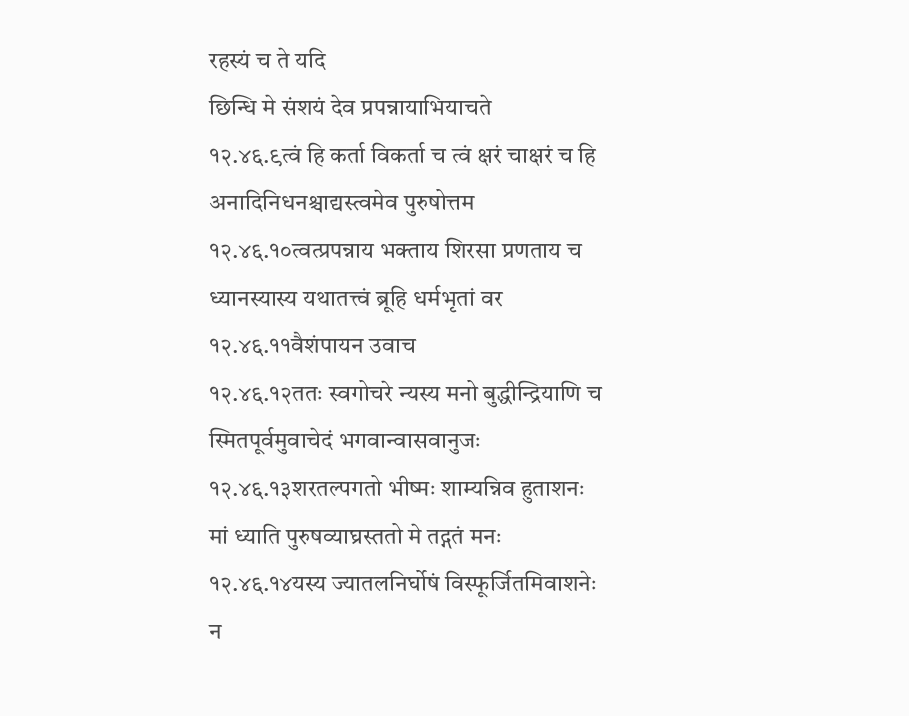रहस्यं च ते यदि
छिन्धि मे संशयं देव प्रपन्नायाभियाचते
१२.४६.९त्वं हि कर्ता विकर्ता च त्वं क्षरं चाक्षरं च हि
अनादिनिधनश्चाद्यस्त्वमेव पुरुषोत्तम
१२.४६.१०त्वत्प्रपन्नाय भक्ताय शिरसा प्रणताय च
ध्यानस्यास्य यथातत्त्वं ब्रूहि धर्मभृतां वर
१२.४६.११वैशंपायन उवाच
१२.४६.१२ततः स्वगोचरे न्यस्य मनो बुद्धीन्द्रियाणि च
स्मितपूर्वमुवाचेदं भगवान्वासवानुजः
१२.४६.१३शरतल्पगतो भीष्मः शाम्यन्निव हुताशनः
मां ध्याति पुरुषव्याघ्रस्ततो मे तद्गतं मनः
१२.४६.१४यस्य ज्यातलनिर्घोषं विस्फूर्जितमिवाशनेः
न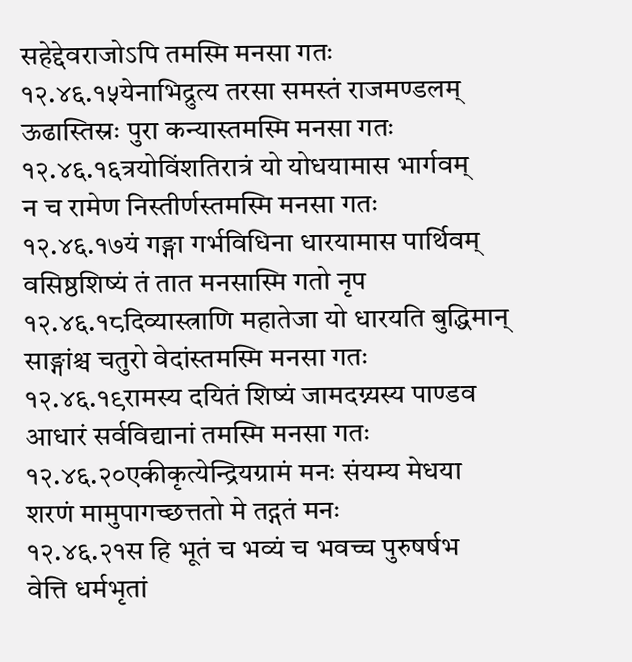सहेद्देवराजोऽपि तमस्मि मनसा गतः
१२.४६.१५येनाभिद्रुत्य तरसा समस्तं राजमण्डलम्
ऊढास्तिस्रः पुरा कन्यास्तमस्मि मनसा गतः
१२.४६.१६त्रयोविंशतिरात्रं यो योधयामास भार्गवम्
न च रामेण निस्तीर्णस्तमस्मि मनसा गतः
१२.४६.१७यं गङ्गा गर्भविधिना धारयामास पार्थिवम्
वसिष्ठशिष्यं तं तात मनसास्मि गतो नृप
१२.४६.१८दिव्यास्त्राणि महातेजा यो धारयति बुद्धिमान्
साङ्गांश्च चतुरो वेदांस्तमस्मि मनसा गतः
१२.४६.१९रामस्य दयितं शिष्यं जामदग्न्यस्य पाण्डव
आधारं सर्वविद्यानां तमस्मि मनसा गतः
१२.४६.२०एकीकृत्येन्द्रियग्रामं मनः संयम्य मेधया
शरणं मामुपागच्छत्ततो मे तद्गतं मनः
१२.४६.२१स हि भूतं च भव्यं च भवच्च पुरुषर्षभ
वेत्ति धर्मभृतां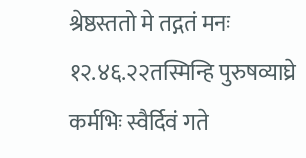श्रेष्ठस्ततो मे तद्गतं मनः
१२.४६.२२तस्मिन्हि पुरुषव्याघ्रे कर्मभिः स्वैर्दिवं गते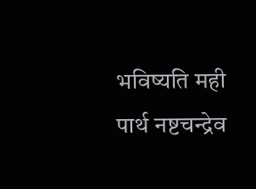भविष्यति मही पार्थ नष्टचन्द्रेव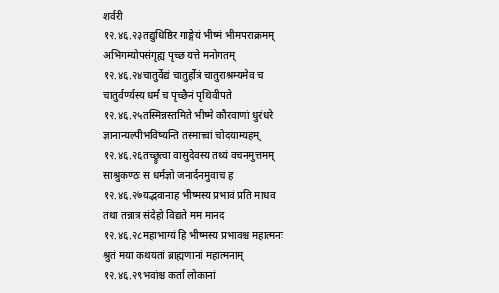शर्वरी
१२.४६.२३तद्युधिष्ठिर गाङ्गेयं भीष्मं भीमपराक्रमम्
अभिगम्योपसंगृह्य पृच्छ यत्ते मनोगतम्
१२.४६.२४चातुर्वेद्यं चातुर्होत्रं चातुराश्रम्यमेव च
चातुर्वर्ण्यस्य धर्मं च पृच्छैनं पृथिवीपते
१२.४६.२५तस्मिन्नस्तमिते भीष्मे कौरवाणां धुरंधरे
ज्ञानान्यल्पीभविष्यन्ति तस्मात्त्वां चोदयाम्यहम्
१२.४६.२६तच्छ्रुत्वा वासुदेवस्य तथ्यं वचनमुत्तमम्
साश्रुकण्ठः स धर्मज्ञो जनार्दनमुवाच ह
१२.४६.२७यद्भवानाह भीष्मस्य प्रभावं प्रति माधव
तथा तन्नात्र संदेहो विद्यते मम मानद
१२.४६.२८महाभाग्यं हि भीष्मस्य प्रभावश्च महात्मनः
श्रुतं मया कथयतां ब्राह्मणानां महात्मनाम्
१२.४६.२९भवांश्च कर्ता लोकानां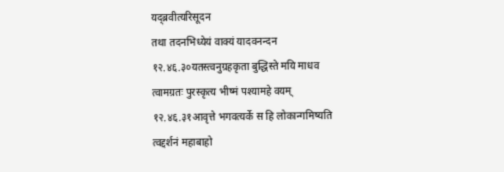यद्ब्रवीत्यरिसूदन
तथा तदनभिध्येयं वाक्यं यादवनन्दन
१२.४६.३०यतस्त्वनुग्रहकृता बुद्धिस्ते मयि माधव
त्वामग्रतः पुरस्कृत्य भीष्मं पश्यामहे वयम्
१२.४६.३१आवृत्ते भगवत्यर्के स हि लोकान्गमिष्यति
त्वद्दर्शनं महाबाहो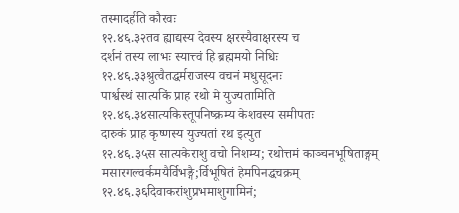तस्मादर्हति कौरवः
१२.४६.३२तव ह्याद्यस्य देवस्य क्षरस्यैवाक्षरस्य च
दर्शनं तस्य लाभः स्यात्त्वं हि ब्रह्ममयो निधिः
१२.४६.३३श्रुत्वैतद्धर्मराजस्य वचनं मधुसूदनः
पार्श्वस्थं सात्यकिं प्राह रथो मे युज्यतामिति
१२.४६.३४सात्यकिस्तूपनिष्क्रम्य केशवस्य समीपतः
दारुकं प्राह कृष्णस्य युज्यतां रथ इत्युत
१२.४६.३५स सात्यकेराशु वचो निशम्य; रथोत्तमं काञ्चनभूषिताङ्गम्
मसारगल्वर्कमयैर्विभङ्गै;र्विभूषितं हेमपिनद्धचक्रम्
१२.४६.३६दिवाकरांशुप्रभमाशुगामिनं;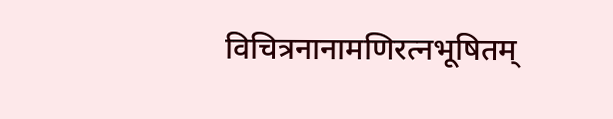विचित्रनानामणिरत्नभूषितम्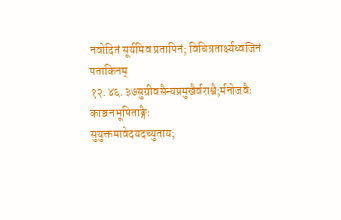नवोदितं सूर्यमिव प्रतापिनं; विचित्रतार्क्ष्यध्वजिनं पताकिनम्
१२.४६.३७सुग्रीवसैन्यप्रमुखैर्वराश्वै;र्मनोजवैः काञ्चनभूषिताङ्गैः
सुयुक्तमावेदयदच्युताय;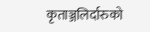कृताञ्जलिर्दारुको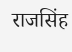राजसिंह